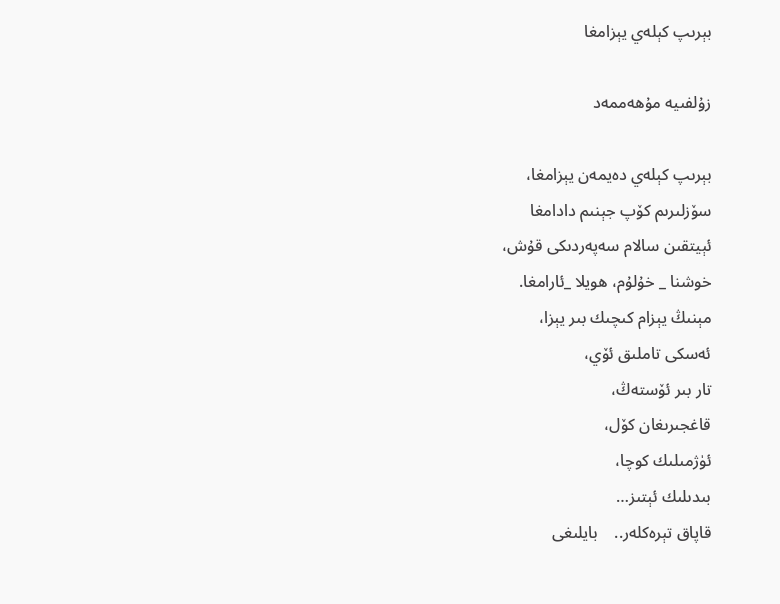بېرىپ كېلەي يېزامغا

زۇلفىيە مۇھەممەد

بېرىپ كېلەي دەيمەن يېزامغا،
سۆزلىرىم كۆپ جېنىم دادامغا
ئېيتقىن سالام سەپەردىكى قۇش،
خوشنا _ خۇلۇم، ھويلا _ئارامغا.
مېنىڭ يېزام كىچىك بىر يېزا،
ئەسكى تاملىق ئۆي،
تار بىر ئۆستەڭ،
قاغجىرىغان كۆل،
ئۈژمىلىك كوچا،
بىدىلىك ئېتىز…
قاپاق تېرەكلەر..    بايلىغى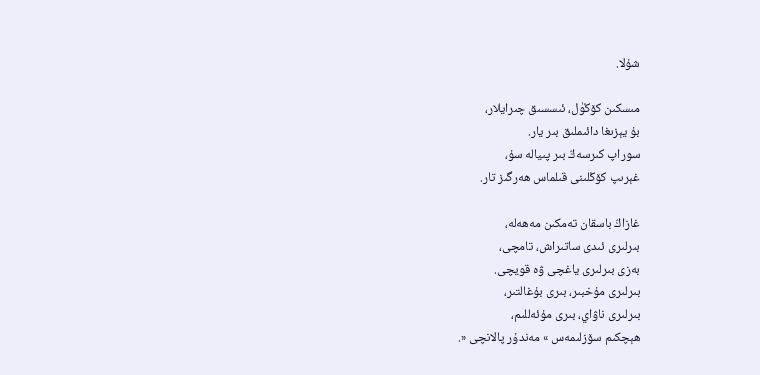شۇلا.

مىسكىن كۆڭۈل، ئىسسىق چىرايلار،
بۇ يېزىغا دائىملىق بىر يار.
سوراپ كىرسەڭ بىر پىيالە سۇ،
غېرىپ كۆڭلىنى قىلماس ھەرگىز تار.

غازاڭ باسقان تەمكىن مەھەلە،
بىرلىرى ئىدى ساتىراش، تامچى،
بەزى بىرلىرى ياغچى ۋە قويچى.
بىرلىرى مۇخبىر، بىرى بۇغالتىر،
بىرلىرى ناۋاي، بىرى مۇئەللىم،
ھېچكىم سۆزلىمەس » مەندۇر پالانچى «.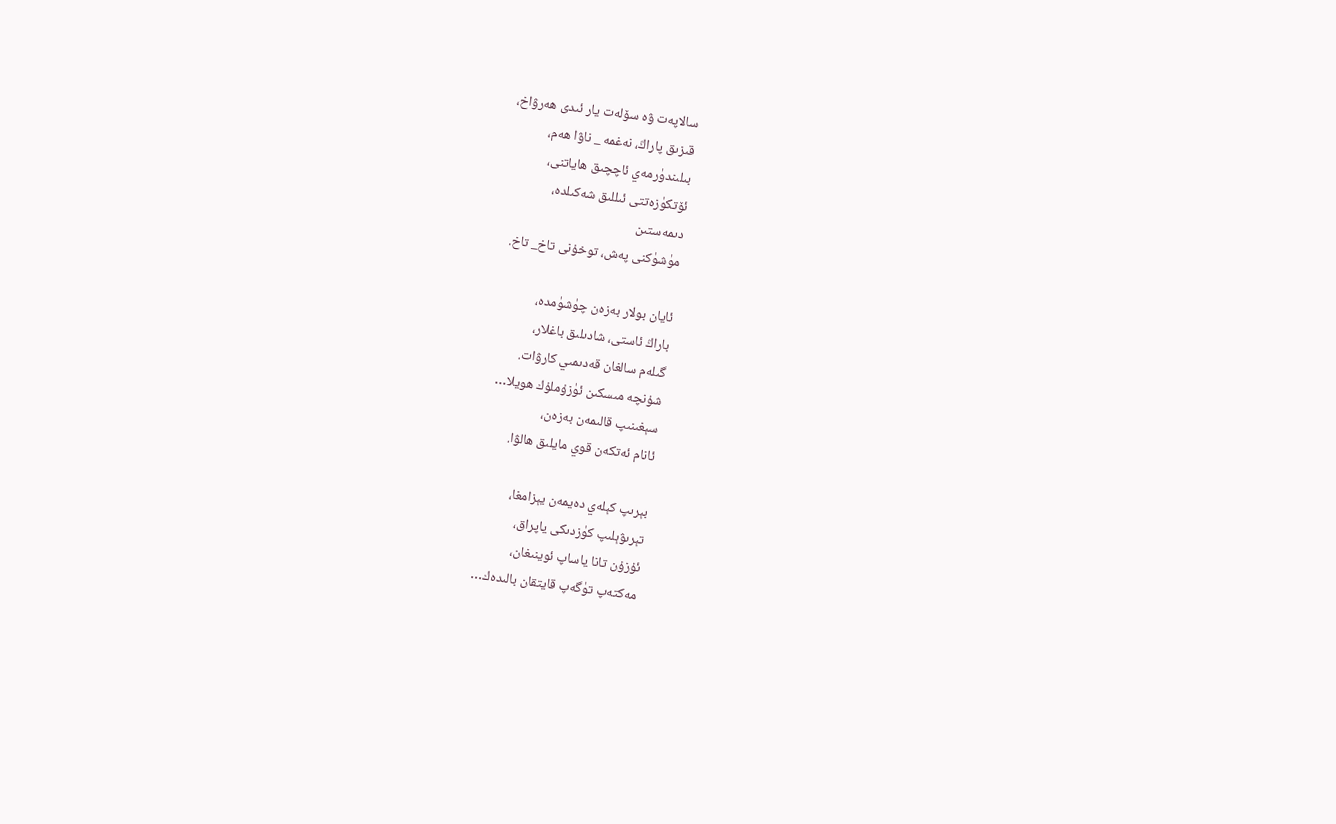سالاپەت ۋە سۆلەت يار ئىدى ھەرۋاخ،
قىزىق پاراڭ، نەغمە _ ناۋا ھەم،
بىلىندۈرمەي ئاچچىق ھاياتنى،
ئۆتكۈزەتتى ئىللىق شەكىلدە،
دىمەستىن
مۈشۈكنى پەش، توخۇنى تاخ_ تاخ.

ئايان بولار بەزەن چۈشۈمدە،
باراڭ ئاستى، شادىلىق باغلار،
گىلەم سالغان قەدىمىي كارۋات.
شۇنچە مىسكىن ئۈزۇملۇك ھويلا…
سېغىنىپ قالىمەن بەزەن،
ئانام ئەتكەن قوي مايلىق ھالۋا.

بېرىپ كېلەي دەيمەن يېزامغا،
تېرىۋېلىپ كۈزدىكى ياپراق،
ئۇزۇن تانا ياساپ ئوينىغان،
مەكتەپ تۈگەپ قايتقان بالىدەك…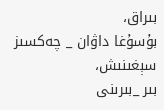بىراق،
بۇسۇغا داۋان _ چەكسىز سېغىنىش،
بىر _بىرىنى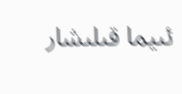ئىيما قىلىشار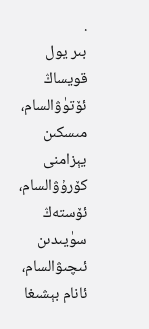.
بىر يول قويساڭ ئۆتۈۋالسام،
مىسكىن يېزامنى كۆرۇۋالسام،
ئۆستەڭ سۈيىدىن ئىچىۋالسام،
ئانام بېشىغا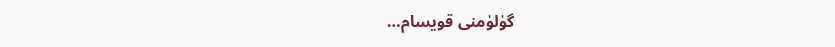گۈلۈمنى قويسام…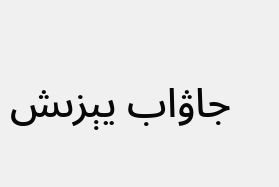جاۋاب يېزىش